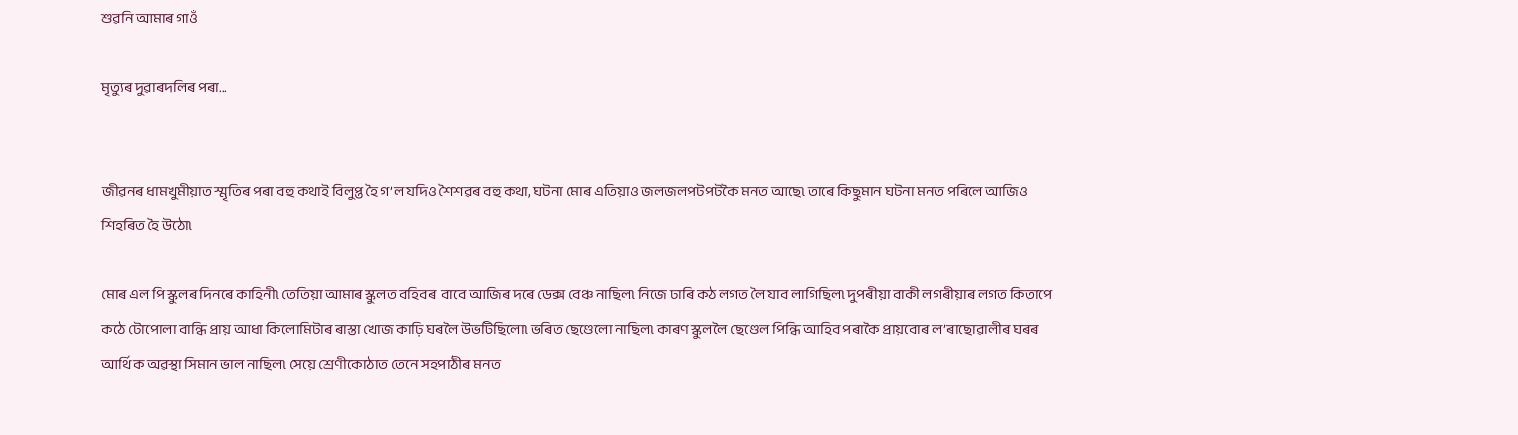শুৱনি আমাৰ গাওঁ

মৃত্যুৰ দুৱাৰদলিৰ পৰা...


জীৱনৰ ধামখুমীয়াত স্মৃতিৰ পৰা বহু কথাই বিলুপ্ত হৈ গ’ল যদিও শৈশৱৰ বহু কথা, ঘটনা মোৰ এতিয়াও জলজলপটপটকৈ মনত আছে৷ তাৰে কিছুমান ঘটনা মনত পৰিলে আজিও শিহৰিত হৈ উঠো৷

মোৰ এল পি স্কুলৰ দিনৰে কাহিনী৷ তেতিয়া আমাৰ স্কুলত বহিবৰ  বাবে আজিৰ দৰে ডেক্স বেঞ্চ নাছিল৷ নিজে ঢাৰি কঠ লগত লৈ যাব লাগিছিল৷ দুপৰীয়া বাকী লগৰীয়াৰ লগত কিতাপে কঠে টোপোলা বান্ধি প্ৰায় আধা কিলোমিটাৰ ৰাস্তা খোজ কাঢ়ি ঘৰলৈ উভটিছিলো৷ ভৰিত ছেণ্ডেলো নাছিল৷ কাৰণ স্কুললৈ ছেণ্ডেল পিন্ধি আহিব পৰাকৈ প্ৰায়বোৰ ল’ৰাছোৱালীৰ ঘৰৰ আৰ্থিক অৱস্থা সিমান ভাল নাছিল৷ সেয়ে শ্ৰেণীকোঠাত তেনে সহপাঠীৰ মনত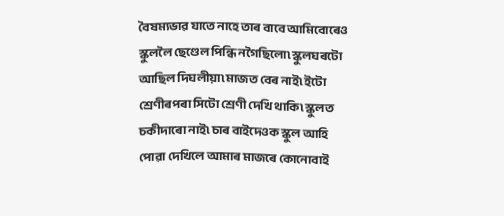বৈষম্যভাৱ যাতে নাহে তাৰ বাবে আমিবোৰেও স্কুললৈ ছেণ্ডেল পিন্ধি নগৈছিলো৷ স্কুলঘৰটো আছিল দিঘলীয়া৷ মাজত বেৰ নাই৷ ইটো শ্ৰেণীৰপৰা সিটো শ্ৰেণী দেখি থাকি৷ স্কুলত চকীদাৰো নাই৷ চাৰ বাইদেওক স্কুল আহি পোৱা দেখিলে আমাৰ মাজৰে কোনোবাই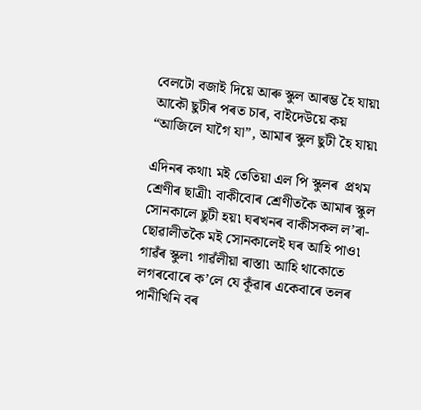বেলটো বজাই দিয়ে আৰু স্কুল আৰম্ভ হৈ যায়৷ আকৌ ছুটীৰ পৰত চাৰ, বাইদেউয়ে কয় “আজিলে যাগৈ যা”, আমাৰ স্কুল ছুটী হৈ যায়৷

এদিনৰ কথা৷ মই তেতিয়া এল পি স্কুলৰ  প্ৰথম শ্ৰেণীৰ ছাত্ৰী৷ বাকীবোৰ শ্ৰেণীতকৈ আমাৰ স্কুল সোনকালে ছুটী হয়৷ ঘৰখনৰ বাকীসকল ল’ৰা-ছোৱালীতকৈ মই সোনকালেই ঘৰ আহি পাও৷ গাৱঁৰ স্কুল৷ গাৱঁলীয়া ৰাস্তা৷ আহি থাকোতে লগৰবোৰে ক’লে যে কূঁৱাৰ একেবাৰে তলৰ পানীখিনি বৰ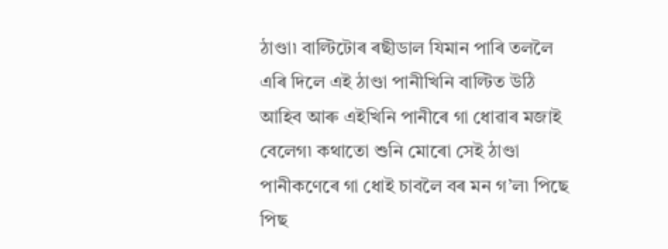ঠাণ্ডা৷ বাল্টিটোৰ ৰছীডাল যিমান পাৰি তললৈ এৰি দিলে এই ঠাণ্ডা পানীখিনি বাল্টিত উঠি আহিব আৰু এইখিনি পানীৰে গা ধোৱাৰ মজাই বেলেগ৷ কথাতো শুনি মোৰো সেই ঠাণ্ডা পানীকণেৰে গা ধোই চাবলৈ বৰ মন গ’ল৷ পিছে পিছ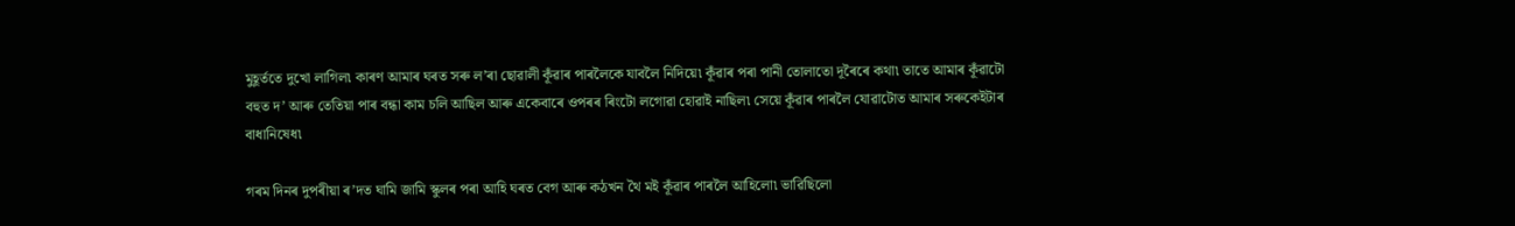মুহূৰ্ততে দুখো লাগিল৷ কাৰণ আমাৰ ঘৰত সৰু ল’ৰা ছোৱালী কূঁৱাৰ পাৰলৈকে যাবলৈ নিদিয়ে৷ কূঁৱাৰ পৰা পানী তোলাতো দূৰৈৰে কথা৷ তাতে আমাৰ কূঁৱাটো বহুত দ’ আৰু তেতিয়া পাৰ বন্ধা কাম চলি আছিল আৰু একেবাৰে ওপৰৰ ৰিংটো লগোৱা হোৱাই নাছিল৷ সেয়ে কূঁৱাৰ পাৰলৈ যোৱাটোত আমাৰ সৰুকেইটাৰ বাধানিষেধ৷

গৰম দিনৰ দুপৰীয়া ৰ’দত ঘামি জামি স্কুলৰ পৰা আহি ঘৰত বেগ আৰু কঠখন থৈ মই কূঁৱাৰ পাৰলৈ আহিলো৷ ভাৱিছিলো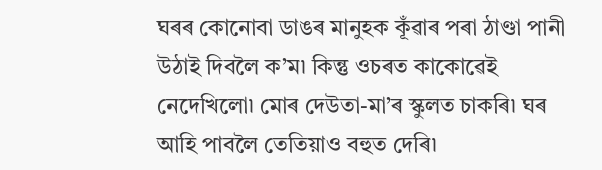ঘৰৰ কোনোবা ডাঙৰ মানুহক কূঁৱাৰ পৰা ঠাণ্ডা পানী উঠাই দিবলৈ ক’ম৷ কিন্তু ওচৰত কাকোৱেই নেদেখিলো৷ মোৰ দেউতা-মা’ৰ স্কুলত চাকৰি৷ ঘৰ আহি পাবলৈ তেতিয়াও বহুত দেৰি৷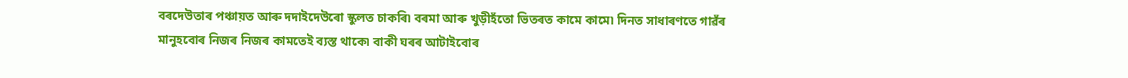বৰদেউতাৰ পঞ্চায়ত আৰু দদাইদেউৰো স্কুলত চাকৰি৷ বৰমা আৰু খুড়ীহঁতো ভিতৰত কামে কামে৷ দিনত সাধাৰণতে গাৱঁৰ মানুহবোৰ নিজৰ নিজৰ কামতেই ব্যস্ত থাকে৷ বাকী ঘৰৰ আটাইবোৰ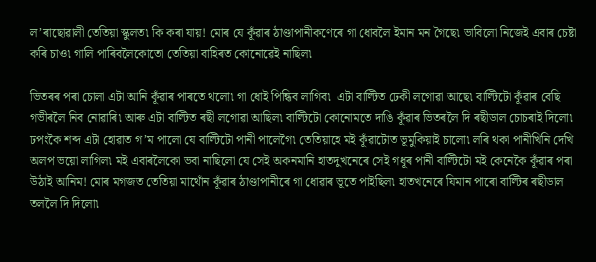ল’ৰাছোৱালী তেতিয়া স্কুলত৷ কি কৰা যায়! মোৰ যে কূঁৱাৰ ঠাণ্ডাপানীকণেৰে গা ধোবলৈ ইমান মন গৈছে৷ ভাবিলো নিজেই এবাৰ চেষ্টা কৰি চাও৷ গালি পাৰিবলৈকোতো তেতিয়া বাহিৰত কোনোৱেই নাছিল৷

ভিতৰৰ পৰা চোলা এটা আনি কূঁৱাৰ পাৰতে থলো৷ গা ধোই পিন্ধিব লাগিব৷  এটা বাল্টিত ঢেকী লগোৱা আছে৷ বাল্টিটো কূঁৱাৰ বেছি গভীৰলৈ নিব নোৱাৰি৷ আৰু এটা বাল্টিত ৰছী লগোৱা আছিল৷ বাল্টিটো কোনোমতে দাঙি কূঁৱাৰ ভিতৰলৈ দি ৰছীডাল চোচৰাই দিলো৷ ঢপংকৈ শব্দ এটা হোৱাত গ’ম পালো যে বাল্টিটো পানী পালেগৈ৷ তেতিয়াহে মই কূঁৱাটোত ভূমুকিয়াই চালো৷ লৰি থকা পানীখিনি দেখি অলপ ভয়ো লাগিল৷ মই এবাৰলৈকো ভবা নাছিলো যে সেই অকনমানি হাতদুখনেৰে সেই গধূৰ পানী বাল্টিটো মই কেনেকৈ কূঁৱাৰ পৰা উঠাই আনিম! মোৰ মগজত তেতিয়া মাথোঁন কূঁৱাৰ ঠাণ্ডাপানীৰে গা ধোৱাৰ ভূতে পাইছিল৷ হাতখনেৰে যিমান পাৰো বাল্টিৰ ৰছীডাল তললৈ দি দিলো৷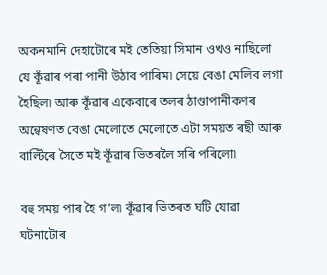অকনমানি দেহাটোৰে মই তেতিয়া সিমান ওখও নাছিলো যে কূঁৱাৰ পৰা পানী উঠাব পাৰিম৷ সেয়ে বেঙা মেলিব লগা হৈছিল৷ আৰু কূঁৱাৰ একেবাৰে তলৰ ঠাণ্ডাপানীকণৰ অন্বেষণত বেঙা মেলোতে মেলোতে এটা সময়ত ৰছী আৰু বাল্টিৰে সৈতে মই কূঁৱাৰ ভিতৰলৈ সৰি পৰিলো৷

বহু সময় পাৰ হৈ গ’ল৷ কূঁৱাৰ ভিতৰত ঘটি যোৱা ঘটনাটোৰ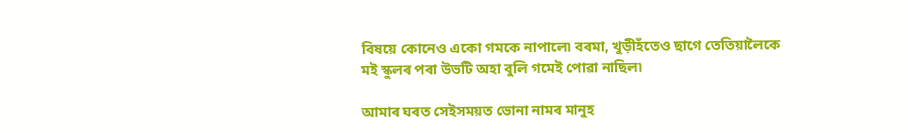বিষয়ে কোনেও একো গমকে নাপালে৷ বৰমা, খুড়ীহঁতেও ছাগে তেতিয়ালৈকে মই স্কুলৰ পৰা উভটি অহা বুলি গমেই পোৱা নাছিল৷

আমাৰ ঘৰত সেইসময়ত ভোনা নামৰ মানুহ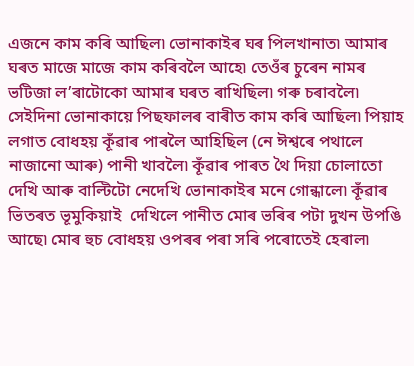এজনে কাম কৰি আছিল৷ ভোনাকাইৰ ঘৰ পিলখানাত৷ আমাৰ ঘৰত মাজে মাজে কাম কৰিবলৈ আহে৷ তেওঁৰ চুৰেন নামৰ ভটিজা ল’ৰাটোকো আমাৰ ঘৰত ৰাখিছিল৷ গৰু চৰাবলৈ৷ সেইদিনা ভোনাকায়ে পিছফালৰ বাৰীত কাম কৰি আছিল৷ পিয়াহ লগাত বোধহয় কূঁৱাৰ পাৰলৈ আহিছিল (নে ঈশ্বৰে পথালে নাজানো আৰু) পানী খাবলৈ৷ কূঁৱাৰ পাৰত থৈ দিয়া চোলাতো দেখি আৰু বাল্টিটো নেদেখি ভোনাকাইৰ মনে গোন্ধালে৷ কূঁৱাৰ ভিতৰত ভূমুকিয়াই  দেখিলে পানীত মোৰ ভৰিৰ পটা দুখন উপঙি আছে৷ মোৰ হুচ বোধহয় ওপৰৰ পৰা সৰি পৰোতেই হেৰাল৷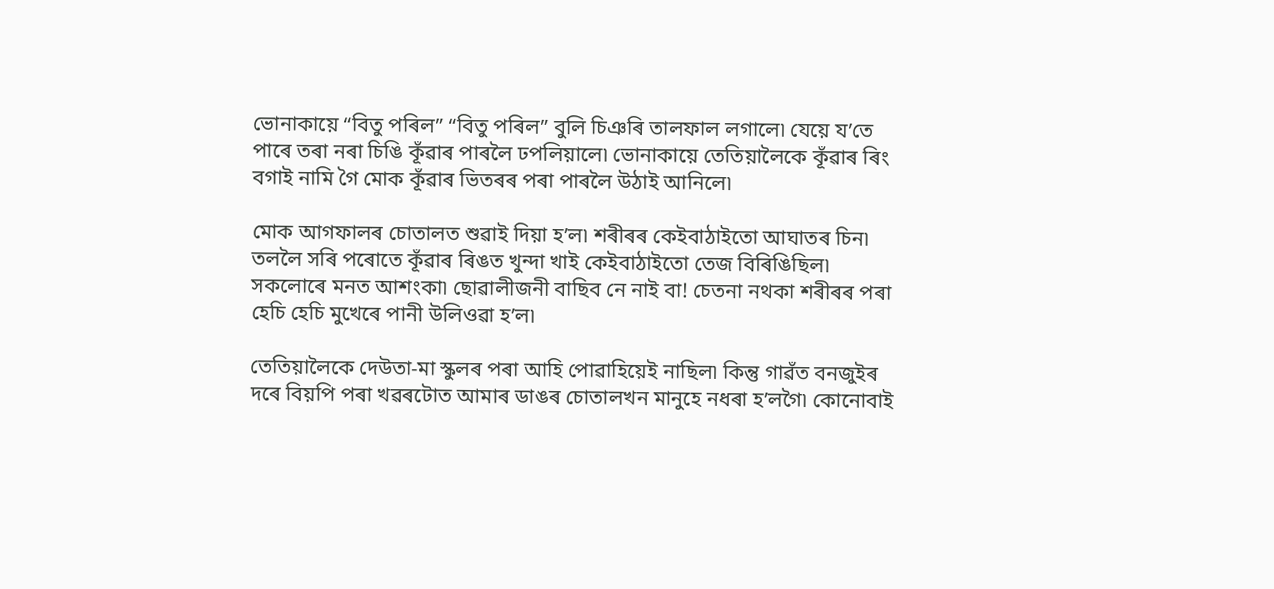ভোনাকায়ে “বিতু পৰিল” “বিতু পৰিল” বুলি চিঞৰি তালফাল লগালে৷ যেয়ে য’তে পাৰে তৰা নৰা চিঙি কূঁৱাৰ পাৰলৈ ঢপলিয়ালে৷ ভোনাকায়ে তেতিয়ালৈকে কূঁৱাৰ ৰিং বগাই নামি গৈ মোক কূঁৱাৰ ভিতৰৰ পৰা পাৰলৈ উঠাই আনিলে৷

মোক আগফালৰ চোতালত শুৱাই দিয়া হ’ল৷ শৰীৰৰ কেইবাঠাইতো আঘাতৰ চিন৷ তললৈ সৰি পৰোতে কূঁৱাৰ ৰিঙত খুন্দা খাই কেইবাঠাইতো তেজ বিৰিঙিছিল৷ সকলোৰে মনত আশংকা৷ ছোৱালীজনী বাছিব নে নাই বা! চেতনা নথকা শৰীৰৰ পৰা হেচি হেচি মুখেৰে পানী উলিওৱা হ’ল৷

তেতিয়ালৈকে দেউতা-মা স্কুলৰ পৰা আহি পোৱাহিয়েই নাছিল৷ কিন্তু গাৱঁত বনজুইৰ দৰে বিয়পি পৰা খৱৰটোত আমাৰ ডাঙৰ চোতালখন মানুহে নধৰা হ’লগৈ৷ কোনোবাই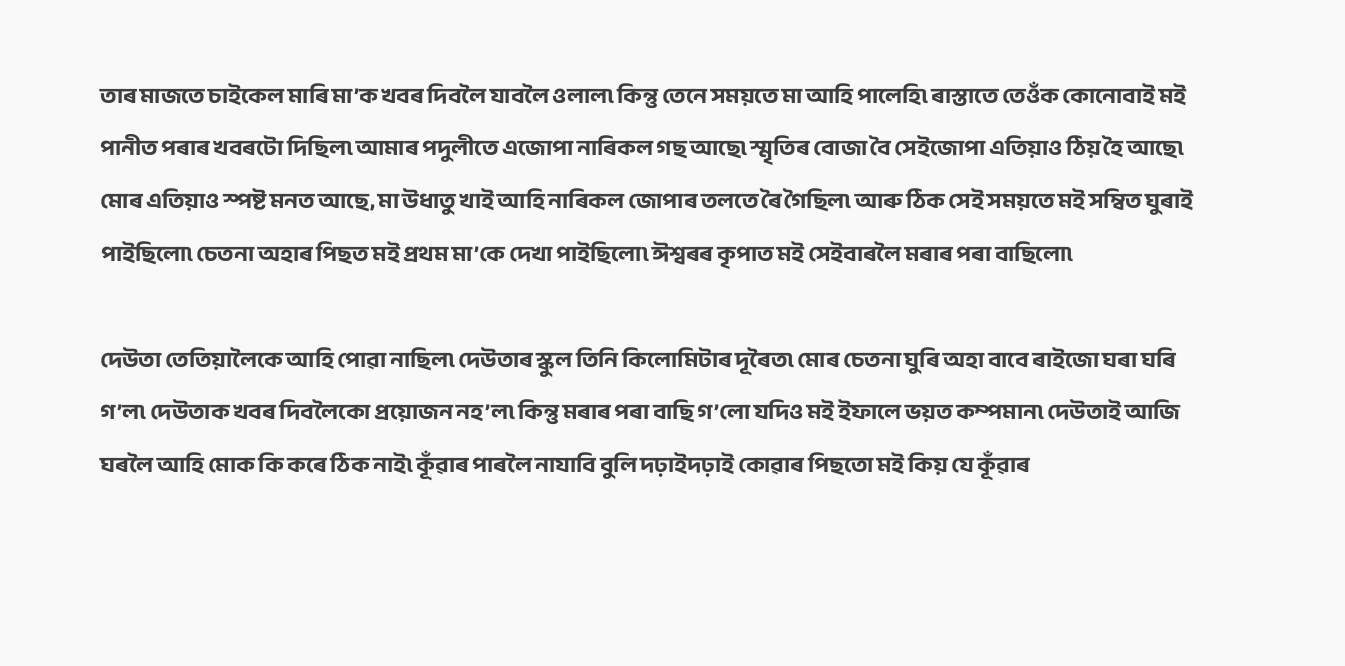তাৰ মাজতে চাইকেল মাৰি মা’ক খবৰ দিবলৈ যাবলৈ ওলাল৷ কিন্তু তেনে সময়তে মা আহি পালেহি৷ ৰাস্তাতে তেওঁক কোনোবাই মই পানীত পৰাৰ খবৰটো দিছিল৷ আমাৰ পদুলীতে এজোপা নাৰিকল গছ আছে৷ স্মৃতিৰ বোজা বৈ সেইজোপা এতিয়াও ঠিয় হৈ আছে৷ মোৰ এতিয়াও স্পষ্ট মনত আছে, মা উধাতু খাই আহি নাৰিকল জোপাৰ তলতে ৰৈ গৈছিল৷ আৰু ঠিক সেই সময়তে মই সম্বিত ঘুৰাই পাইছিলো৷ চেতনা অহাৰ পিছত মই প্ৰথম মা’কে দেখা পাইছিলো৷ ঈশ্বৰৰ কৃপাত মই সেইবাৰলৈ মৰাৰ পৰা বাছিলো৷

দেউতা তেতিয়ালৈকে আহি পোৱা নাছিল৷ দেউতাৰ স্কুল তিনি কিলোমিটাৰ দূৰৈত৷ মোৰ চেতনা ঘুৰি অহা বাবে ৰাইজো ঘৰা ঘৰি গ’ল৷ দেউতাক খবৰ দিবলৈকো প্ৰয়োজন নহ’ল৷ কিন্তু মৰাৰ পৰা বাছি গ’লো যদিও মই ইফালে ভয়ত কম্পমান৷ দেউতাই আজি ঘৰলৈ আহি মোক কি কৰে ঠিক নাই৷ কূঁৱাৰ পাৰলৈ নাযাবি বুলি দঢ়াইদঢ়াই কোৱাৰ পিছতো মই কিয় যে কূঁৱাৰ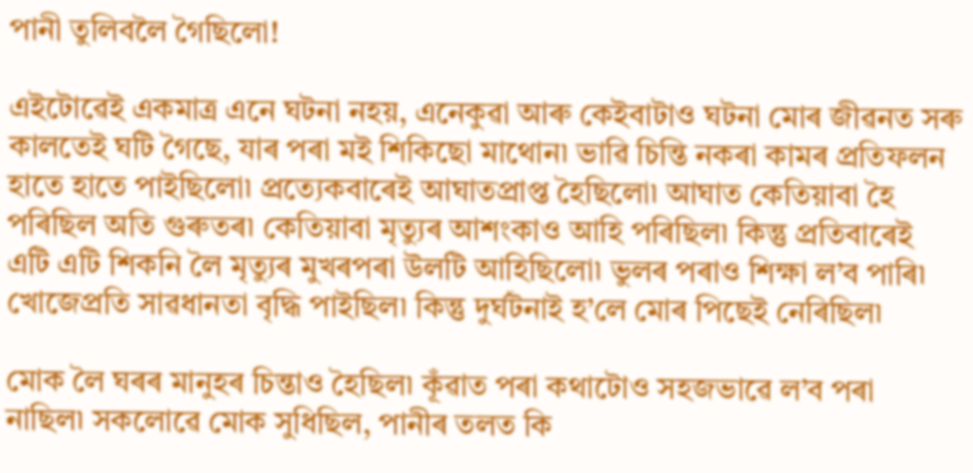পানী তুলিবলৈ গৈছিলো!

এইটোৱেই একমাত্ৰ এনে ঘটনা নহয়, এনেকুৱা আৰু কেইবাটাও ঘটনা মোৰ জীৱনত সৰু কালতেই ঘটি গৈছে, যাৰ পৰা মই শিকিছো মাথোন৷ ভাৱি চিন্তি নকৰা কামৰ প্ৰতিফলন হাতে হাতে পাইছিলো৷ প্ৰত্যেকবাৰেই আঘাতপ্ৰাপ্ত হৈছিলো৷ আঘাত কেতিয়াবা হৈ পৰিছিল অতি গুৰুতৰ৷ কেতিয়াবা মৃত্যুৰ আশংকাও আহি পৰিছিল৷ কিন্তু প্ৰতিবাৰেই এটি এটি শিকনি লৈ মৃত্যুৰ মুখৰপৰা উলটি আহিছিলো৷ ভুলৰ পৰাও শিক্ষা ল’ব পাৰি৷ খোজেপ্ৰতি সাৱধানতা বৃদ্ধি পাইছিল৷ কিন্তু দুৰ্ঘটনাই হ’লে মোৰ পিছেই নেৰিছিল৷

মোক লৈ ঘৰৰ মানুহৰ চিন্তাও হৈছিল৷ কূঁৱাত পৰা কথাটোও সহজভাৱে ল’ব পৰা নাছিল৷ সকলোৱে মোক সুধিছিল, পানীৰ তলত কি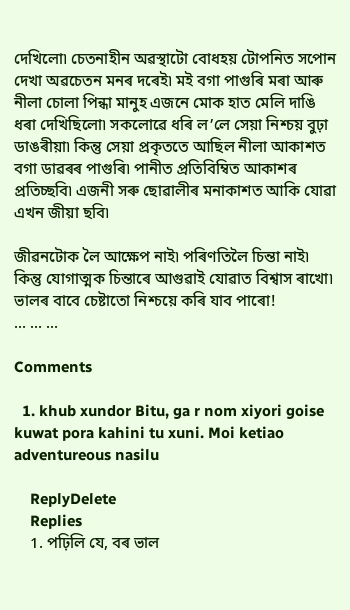দেখিলো৷ চেতনাহীন অৱস্থাটো বোধহয় টোপনিত সপোন দেখা অৱচেতন মনৰ দৰেই৷ মই বগা পাগুৰি মৰা আৰু নীলা চোলা পিন্ধা মানুহ এজনে মোক হাত মেলি দাঙি ধৰা দেখিছিলো৷ সকলোৱে ধৰি ল’লে সেয়া নিশ্চয় বুঢ়া ডাঙৰীয়া৷ কিন্তু সেয়া প্ৰকৃততে আছিল নীলা আকাশত বগা ডাৱৰৰ পাগুৰি৷ পানীত প্ৰতিবিম্বিত আকাশৰ প্ৰতিচ্ছবি৷ এজনী সৰু ছোৱালীৰ মনাকাশত আকি যোৱা এখন জীয়া ছবি৷

জীৱনটোক লৈ আক্ষেপ নাই৷ পৰিণতিলৈ চিন্তা নাই৷ কিন্তু যোগাত্মক চিন্তাৰে আগুৱাই যোৱাত বিশ্বাস ৰাখো৷ ভালৰ বাবে চেষ্টাতো নিশ্চয়ে কৰি যাব পাৰো!
... ... ...

Comments

  1. khub xundor Bitu, ga r nom xiyori goise kuwat pora kahini tu xuni. Moi ketiao adventureous nasilu

    ReplyDelete
    Replies
    1. পঢ়িলি যে, বৰ ভাল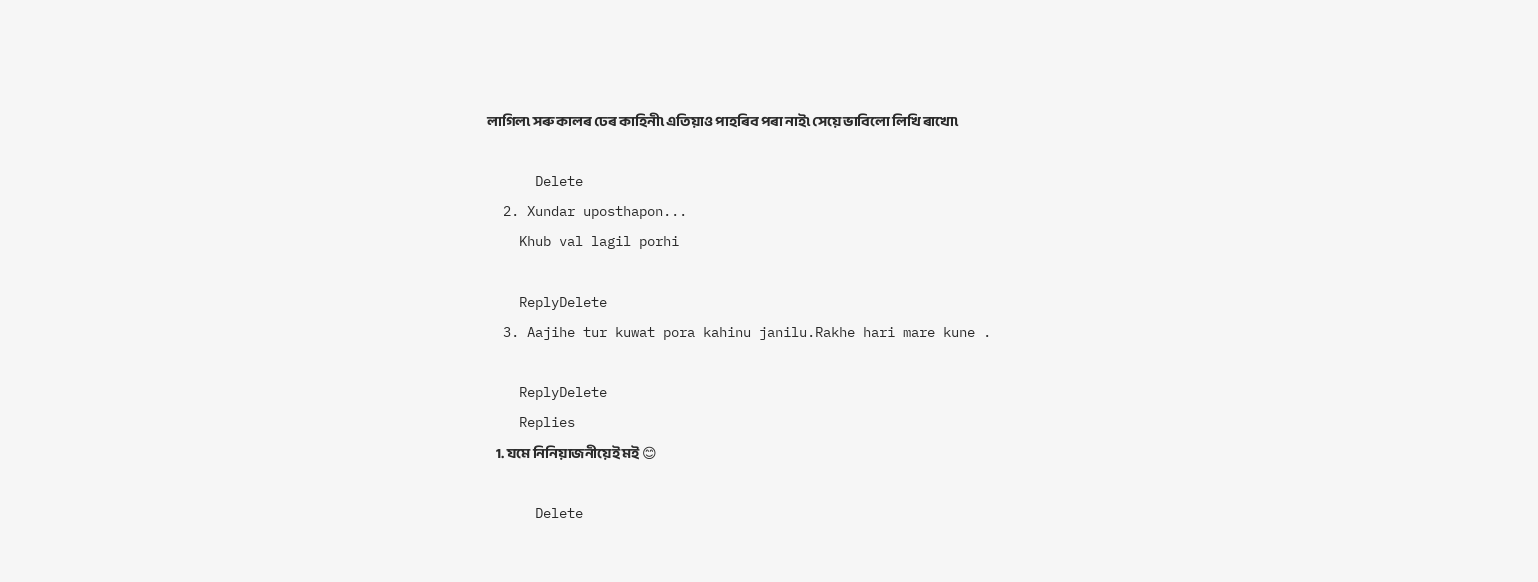লাগিল৷ সৰু কালৰ ঢেৰ কাহিনী৷ এতিয়াও পাহৰিব পৰা নাই৷ সেয়ে ভাবিলো লিখি ৰাখো৷

      Delete
  2. Xundar uposthapon...
    Khub val lagil porhi

    ReplyDelete
  3. Aajihe tur kuwat pora kahinu janilu.Rakhe hari mare kune .

    ReplyDelete
    Replies
    1. যমে নিনিয়াজনীয়েই মই 😊

      Delete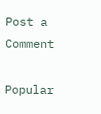Post a Comment

Popular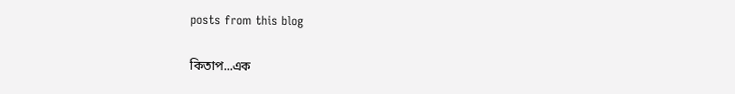posts from this blog

কিতাপ...এক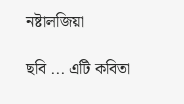নষ্টালজিয়া

ছবি ... এটি কবিতা